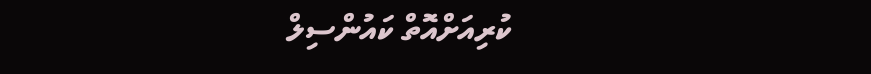ކުރިއަށްއޮތް ކައުންސިލް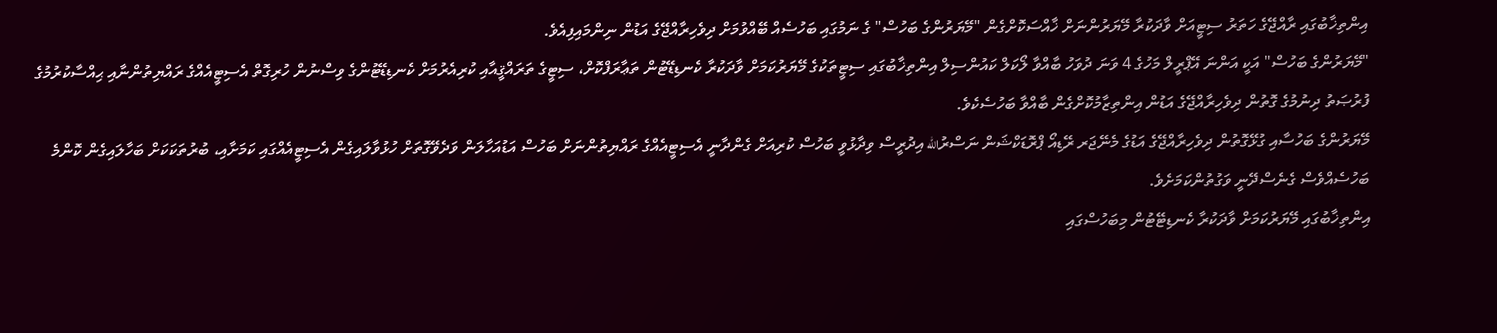އިންތިޚާބުގައި ރާއްޖޭގެ ހަތަރު ސިޓީއަށް ވާދަކުރާ މޭޔަރުންނަށް ޚާއްސަކޮށްގެން "މޭޔަރުންގެ ބަހުސް" ގެ ނަމުގައި ބަހުސެއް ބޭއްވުމަށް ދިވެހިރާއްޖޭގެ އަޑުން ނިންމައިފިއެވެ.
"މޭޔަރުންގެ ބަހުސް" އަކީ އަންނަ އޭޕްރީލް މަހުގެ 4 ވަނަ ދުވަހު ބާއްވާ ލޯކަލް ކައުންސިލް އިންތިޚާބުގައި ސިޓީތަކުގެ މޭޔަރުކަމަށް ވާދަކުރާ ކެނޑިޑޭޓުން ތަޢާރަފްކޮށް، ސިޓީގެ ތަރައްޤީއާއި ކުރިއެރުމަށް ކެނޑިޑޭޓުންގެ ވިސްނުން ހުރިގޮތް އެސިޓީއެއްގެ ރައްޔިތުންނާއި ޙިއްސާކުރުމުގެ ފުރުޞަތު ދިނުމުގެ ގޮތުން ދިވެހިރާއްޖޭގެ އަޑުން އިންތިޒާމުކޮށްގެން ބާއްވާ ބަހުސެކެވެ.
މޭޔަރުންގެ ބަހުސާއި ގުޅޭގޮތުން ދިވެހިރާއްޖޭގެ އަޑުގެ މެނޭޖަރ ރޭޑިއޯ ޕްރޮޑަކްޝަން ނަސްރުالله އިދުރީސް ވިދާޅުވީ ބަހުސް ކުރިއަށް ގެންދާނީ އެސިޓީއެއްގެ ރައްޔިތުންނަށް ބަހުސް އަޑުއަހާލަން ވަދެވޭގޮތަށް ހުޅުވާލައިގެން އެސިޓީއެއްގައި ކަމަށާއި، ބުރުތަކަކަށް ބަހާލައިގެން ކޮންމެ ބަހުސެއްވެސް ގެނެސްދޭނީ ވަގުތުންކަމަށެވެ.
އިންތިޚާބުގައި މޭޔަރުކަމަށް ވާދަކުރާ ކެނޑިޓޭޓުން މިބަހުސްގައި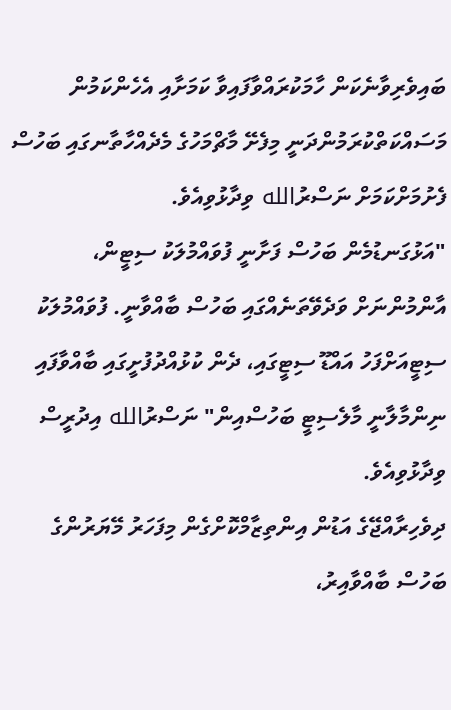ބައިވެރިވާނެކަން ހާމަކުރައްވާފައިވާ ކަމަށާއި އެހެންކަމުން މަސައްކަތްކުރަމުންދަނީ މިފެށޭ މާޗްމަހުގެ މެދެއްހާތާނގައި ބަހުސް ފެށުމަށްކަމަށް ނަސްރުالله ވިދާޅުވިއެވެ.
"އަޅުގަނޑުމެން ބަހުސް ފަށާނީ ފުވައްމުލަކު ސިޓީން، އާންމުންނަށް ވަދެވޭތަނެއްގައި ބަހުސް ބާއްވާނީ. ފުވައްމުލަކު ސިޓީއަށްފަހު އައްޑޫ ސިޓީގައި، ދެން ކުޅުއްދުފުށީގައި ބާއްވާފައި ނިންމާލާނީ މާލެސިޓީ ބަހުސްއިން" ނަސްރުالله އިދުރީސް ވިދާޅުވިއެވެ.
ދިވެހިރާއްޖޭގެ އަޑުން އިންތިޒާމްކޮށްގެން މިފަހަރު މޭޔަރުންގެ ބަހުސް ބާއްވާއިރު،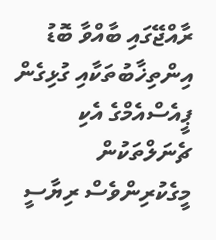ރާއްޖޭގައި ބާއްވާ ބޮޑު އިންތިޚާބުތަކާއި ގުޅިގެން ޕީއެސްއެމްގެ އެކި ޗެނަލްތަކުން މީގެކުރިންވެސް ރިޔާސީ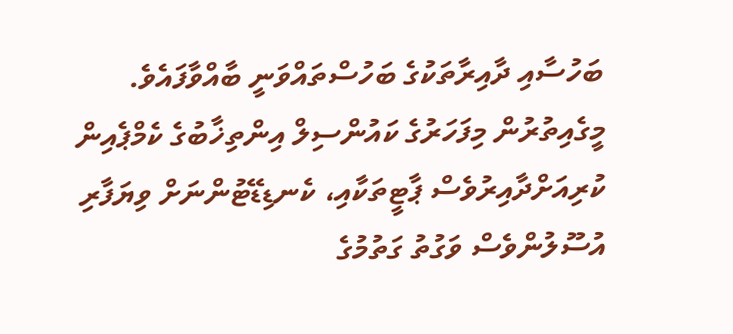ބަހުސާއި ދާއިރާތަކުގެ ބަހުސްތައްވަނީ ބާއްވާފައެވެ.
މީގެއިތުރުން މިފަހަރުގެ ކައުންސިލް އިންތިޚާބުގެ ކެމްޕެއިން ކުރިއަށްދާއިރުވެސް ޕާޓީތަކާއި، ކެނޑިޑޭޓުންނަށް ވިޔަފާރި އުސޫލުންވެސް ވަގުތު ގަތުމުގެ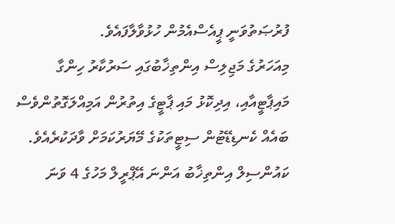ފުރުޞަތުވަނީ ޕީއެސްއެމުން ހުޅުވާލާފައެވެ.
މިއަހަރުގެ މަޖިލިސް އިންތިޚާބުގައި ސަރުކާރު ހިންގާ މައިޕާޓީއާއި، އިދިކޮޅު މައި ޕާޓީގެ އިތުރުން އަމިއްލަގޮތުންވެސް ބައެއް ކެނޑިޑޭޓުން ސިޓީތަކުގެ މޭޔަރުކަމަށް ވާދަކުރެއެވެ. ކައުންސިލް އިންތިޚާބު އަންނަ އޭޕްރީލް މަހުގެ 4 ވަނަ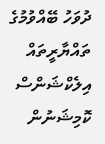ދުވަހު ބޭއްވުމުގެ ތައްޔާރީތައް އިލެކްޝަންސް ކޮމިޝަނުން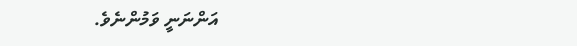އަންނަނީ ވަމުންނެވެ.